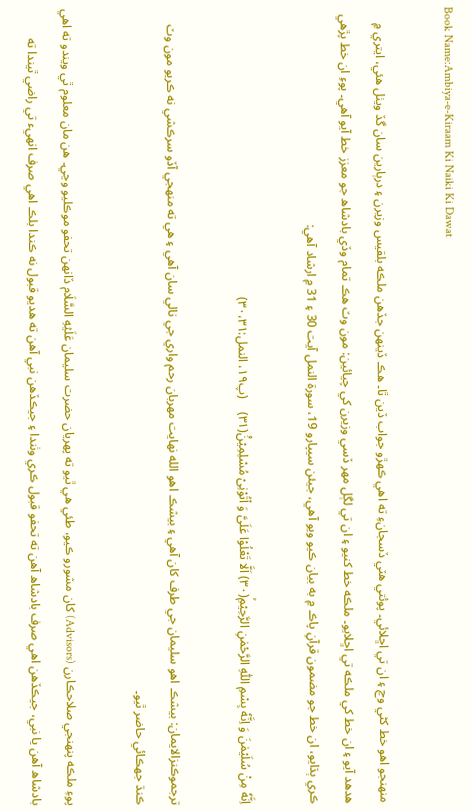Book Name:Ambiya-e-Kiraam Ki Naiki Ki Dawat

منهنجو اهو خط کڻي وڃ ۽ ان تي اڇلائي۔ پوئتي هٽي ڏسجانءِ ته اهي ڪهڙو جواب ڏين ٿا۔ هڪ ڏينهن جڏهن ملڪه بلقيس وزيرن ۽ درٻارين سان گڏ ويٺل هئي، ايتري ۾ هدهد آيو ۽ ان خط کي ملڪه تي اڇلايو۔ ملڪه خط کنيو ۽ ان تي لڳل مهر ڏسي وزيرن کي چيائين: مون وٽ هڪ تمام وڏي بادشاھ جو معزز خط آيو آهي۔ پوءِ ان خط پڙھي ڪري ٻڌايو، ان خط جو مضمون قرآنِ پاڪ ۾ به بيان ڪيو ويو آهي، جيئن سيپارو 19، سورۃ النمل آيت 30 ۽ 31 ۾ ارشاد آهي:

اِنَّهٗ مِنْ سُلَیْمٰنَ وَ اِنَّهٗ بِسْمِ اللّٰهِ الرَّحْمٰنِ الرَّحِیْمِۙ(۳۰) اَلَّا تَعْلُوْا عَلَیَّ وَ اْتُوْنِیْ مُسْلِمِیْنَ۠(۳۱)    (پ۱۹، النمل:۳۰،۳۱)

ترجموڪنزالايمان: بيشڪ اهو سليمان جي طرف کان آهي ۽ بيشڪ اهو الله نهايت مهربان رحم واري جي نالي سان آهي ۽ هي ته منهجي آڏو سرڪشي نه ڪريو مون وٽ ڪنڌ جھڪائي حاضر ٿيو۔

پوءِ ملڪه پنهنجي صلاحڪارن (Advisors) کان مشورو ڪيو، طئي هي ٿيو ته پهريان حضرت سليمان عَلَيۡهِ السَّلَام ڏانهن تحفو موڪليو وڃي۔ هن مان معلوم ٿي ويندو ته اهي بادشاھ آهن يا نبي، جيڪڏهن اهي صرف بادشاھ آهن ته تحفو قبول ڪري وٺندا ۽ جيڪڏهن نبي آهن ته هديو قبول نه ڪندا بلڪ اهي صرف انهيء تي راضي ٿيندا ته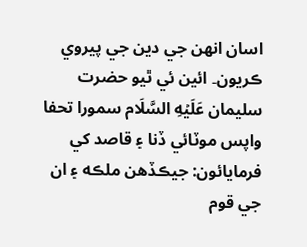اسان انهن جي دين جي پيروي ڪريون۔ ائين ئي ٿيو حضرت سليمان عَلَيۡهِ السَّلَام سمورا تحفا واپس موٽائي ڏنا ۽ قاصد کي فرمايائون: جيڪڏهن ملڪه ۽ ان جي قوم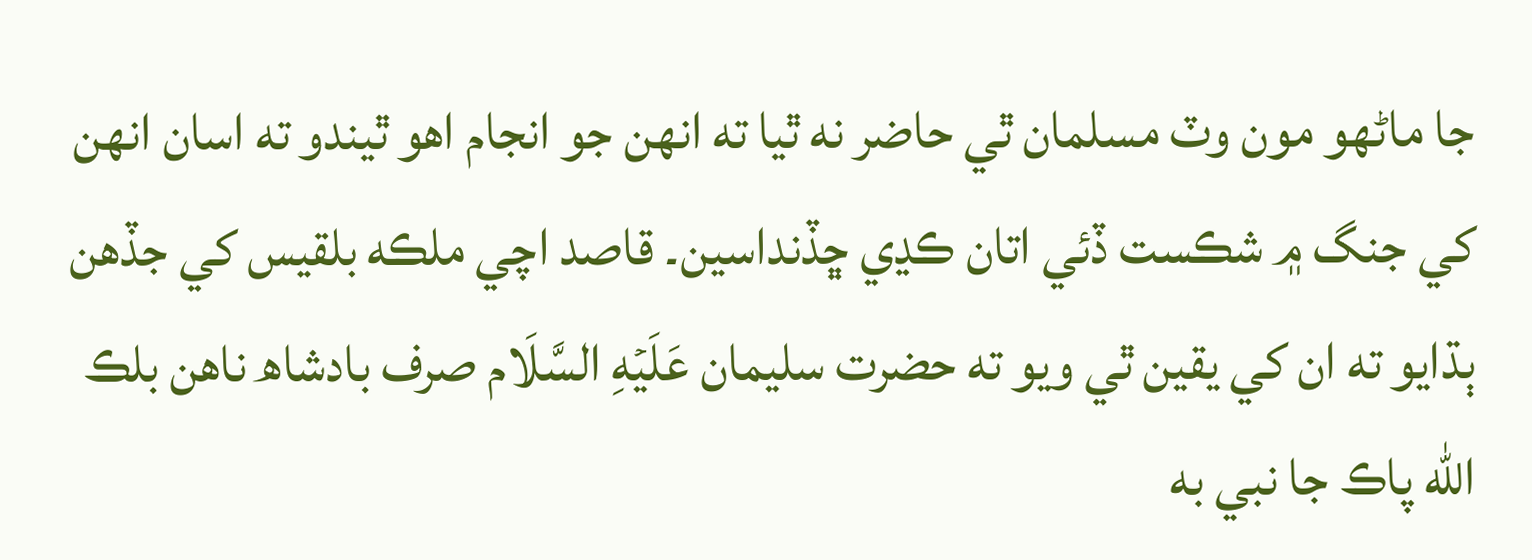جا ماڻهو مون وٽ مسلمان ٿي حاضر نه ٿيا ته انهن جو انجام اهو ٿيندو ته اسان انهن کي جنگ ۾ شڪست ڏئي اتان ڪڍي ڇڏنداسين۔ قاصد اچي ملڪه بلقيس کي جڏهن ٻڌايو ته ان کي يقين ٿي ويو ته حضرت سليمان عَلَيۡهِ السَّلَام صرف بادشاھ ناهن بلڪ الله پاڪ جا نبي به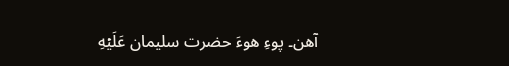آهن۔ پوءِ هوءَ حضرت سليمان عَلَيۡهِ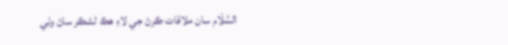السَّلَام سان ملاقات ڪرڻ جي لاءِ هڪ لشڪر ساڻ وٺي